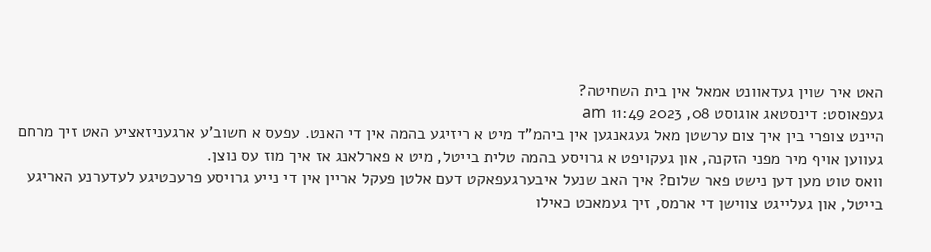האט איר שוין געדאוונט אמאל אין בית השחיטה?
געפאוסט: דינסטאג אוגוסט 08, 2023 11:49 am
היינט צופרי בין איך צום ערשטן מאל געגאנגען אין ביהמ"ד מיט א ריזיגע בהמה אין די האנט. עפעס א חשוב'ע ארגעניזאציע האט זיך מרחם געווען אויף מיר מפני הזקנה, און געקויפט א גרויסע בהמה טלית בייטל, מיט א פארלאנג אז איך מוז עס נוצן.
וואס טוט מען דען נישט פאר שלום? איך האב שנעל איבערגעפאקט דעם אלטן פעקל אריין אין די נייע גרויסע פרעכטיגע לעדערנע האריגע בייטל, און געלייגט צווישן די ארמס, זיך געמאכט כאילו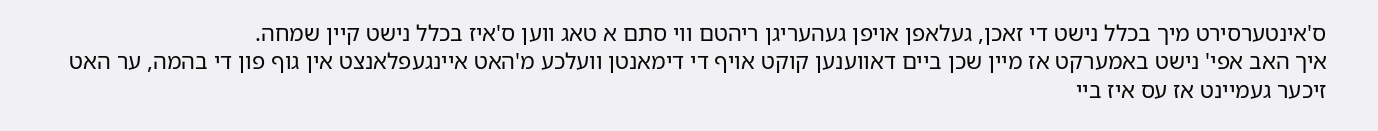ס'אינטערסירט מיך בכלל נישט די זאכן, געלאפן אויפן געהעריגן ריהטם ווי סתם א טאג ווען ס'איז בכלל נישט קיין שמחה.
איך האב אפי' נישט באמערקט אז מיין שכן ביים דאווענען קוקט אויף די דימאנטן וועלכע מ'האט איינגעפלאנצט אין גוף פון די בהמה, ער האט זיכער געמיינט אז עס איז ביי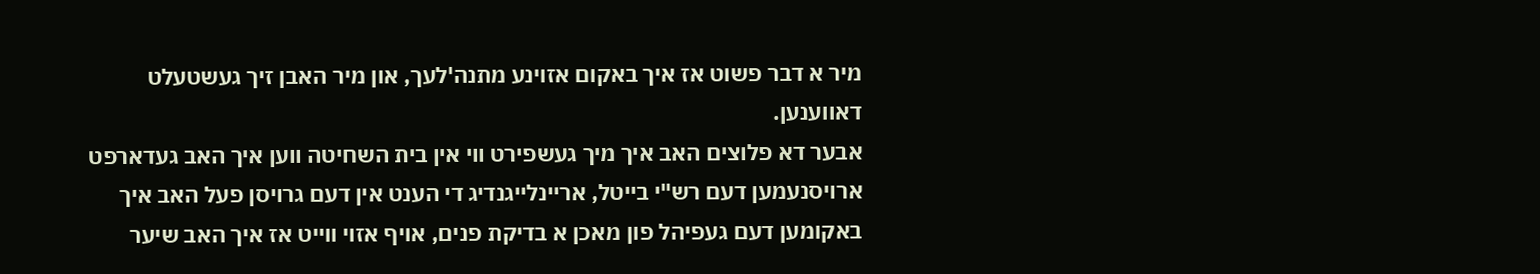מיר א דבר פשוט אז איך באקום אזוינע מתנה'לעך, און מיר האבן זיך געשטעלט דאווענען.
אבער דא פלוצים האב איך מיך געשפירט ווי אין בית השחיטה ווען איך האב געדארפט ארויסנעמען דעם רש"י בייטל, אריינלייגנדיג די הענט אין דעם גרויסן פעל האב איך באקומען דעם געפיהל פון מאכן א בדיקת פנים, אויף אזוי ווייט אז איך האב שיער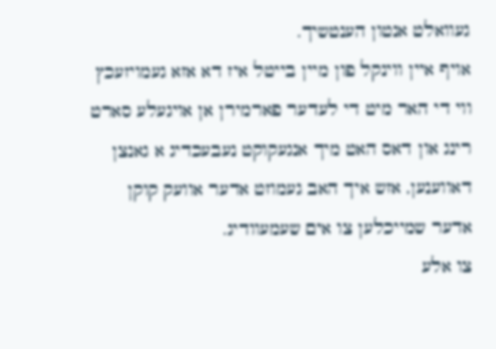געוואלט אנטון הענטשיך.
אויף איין ווינקל פון מיין בייטל איז דא אזא געמויזעכץ ווי די האר מיט די לעדער פארמירן אן אויגעלע סארט רינג און דאס האט מיך אנגעקוקט נעבעכדיג א גאנצן דאווענען, אזש איך האב געמוזט אדער אוועק קוקן אדער שמייכלען צו אים שעמעוודיג.
צו אלע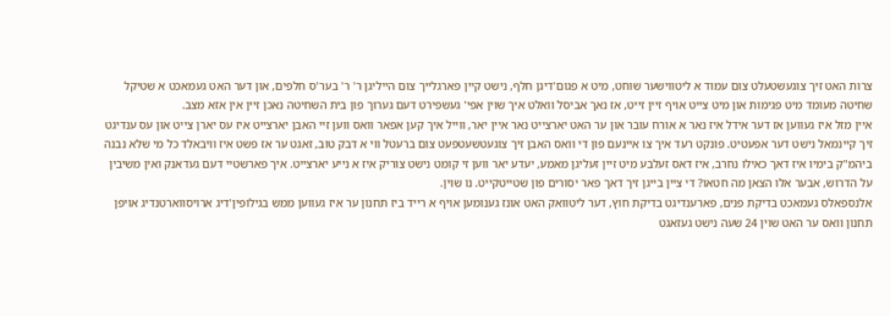צרות האט זיך צוגעשטעלט צום עמוד א ליטווישער שוחט, מיט א פגום'דיגן חלף, נישט קיין פארגלייך צום הייליגן ר' ר' בער'ס חלפים, און דער האט געמאכט א שטיקל שחיטה מעומד מיט פגימות און מיט צייט אויף זיין זייט, אז נאך אביסל וואלט איך שוין אפי' געשפירט דעם גערוך פון בית השחיטה נאכן זיין אין אזא מצב.
איין מזל איז געווען אז דער אידל איז נאר א אורח עובר און ער האט יארצייט נאר איין יאר, ווייל איך קען אפאר וואס ווען זיי האבן יארצייט איז עס יארן צייט און עס ענדיגט זיך קיינמאל נישט דער אפעטיט. פונקט רעד איך צו איינעם פון די וואס האבן זיך צוגעטשעטפעט צום ברעטל ווי א דבק טוב, זאגט ער אז פשט איז וויבאלד כל מי שלא נבנה ביהמ"ק בימיו איז דאך כאילו נחרב, איז דאס זעלבע מיט זיין זעליגן מאמע, יעדע יאר ווען זי קומט נישט צוריק איז א נייע יארצייט. איך פארשטיי דעם געדאנק ואין משיבין על הדרוש, אבער אלו הצאן מה חטאו? די ציין בייגן זיך דאך פאר יסורים פון שטייטקייט. נו שוין.
אלנספאלס געמאכט בדיקת פנים, פארענדיגט בדיקת חוץ, דער ליטוואק האט אונז גענומען אויף א רייד ביז תחנון ער איז געווען ממש בגילופין'דיג ארויסווארטנדיג אויפן תחנון וואס ער האט שוין 24 שעה נישט געזאגט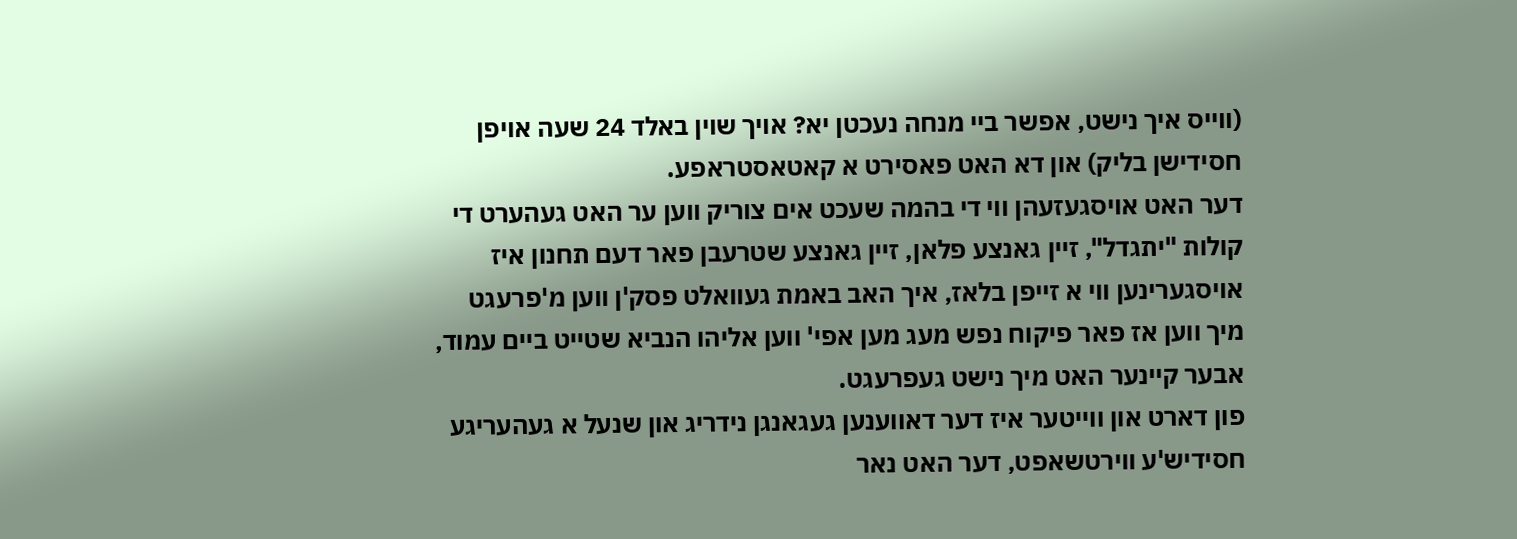(ווייס איך נישט, אפשר ביי מנחה נעכטן יא? אויך שוין באלד 24 שעה אויפן חסידישן בליק) און דא האט פאסירט א קאטאסטראפע.
דער האט אויסגעזעהן ווי די בהמה שעכט אים צוריק ווען ער האט געהערט די קולות "יתגדל", זיין גאנצע פלאן, זיין גאנצע שטרעבן פאר דעם תחנון איז אויסגערינען ווי א זייפן בלאז, איך האב באמת געוואלט פסק'ן ווען מ'פרעגט מיך ווען אז פאר פיקוח נפש מעג מען אפי' ווען אליהו הנביא שטייט ביים עמוד, אבער קיינער האט מיך נישט געפרעגט.
פון דארט און ווייטער איז דער דאווענען געגאנגן נידריג און שנעל א געהעריגע חסידיש'ע ווירטשאפט, דער האט נאר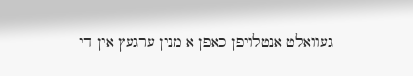געוואלט אנטלויפן כאפן א מנין ערגעץ אין די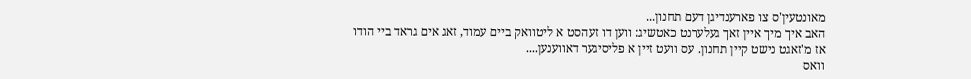מאונטעין'ס צו פארענדיגן דעם תחנון...
האב איך מיך איין זאך געלערנט כאטשיג: ווען דו זעהסט א ליטוואק ביים עמוד, זאג אים גראד ביי הודו אז מ'זאגט נישט קיין תחנון. עס וועט זיין א פליסיגער דאווענען....
וואס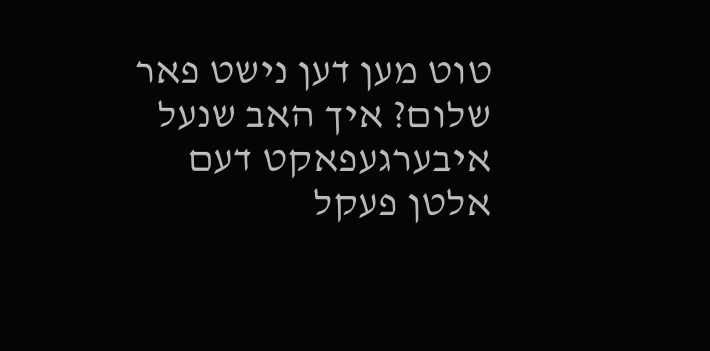טוט מען דען נישט פאר שלום? איך האב שנעל איבערגעפאקט דעם אלטן פעקל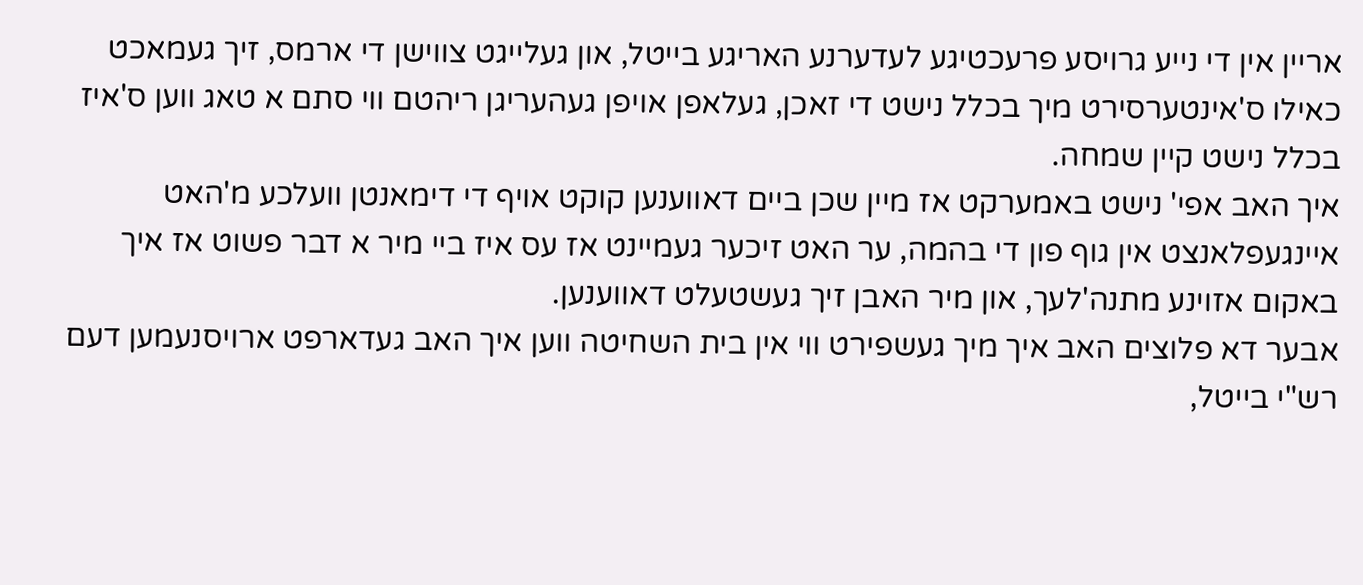אריין אין די נייע גרויסע פרעכטיגע לעדערנע האריגע בייטל, און געלייגט צווישן די ארמס, זיך געמאכט כאילו ס'אינטערסירט מיך בכלל נישט די זאכן, געלאפן אויפן געהעריגן ריהטם ווי סתם א טאג ווען ס'איז בכלל נישט קיין שמחה.
איך האב אפי' נישט באמערקט אז מיין שכן ביים דאווענען קוקט אויף די דימאנטן וועלכע מ'האט איינגעפלאנצט אין גוף פון די בהמה, ער האט זיכער געמיינט אז עס איז ביי מיר א דבר פשוט אז איך באקום אזוינע מתנה'לעך, און מיר האבן זיך געשטעלט דאווענען.
אבער דא פלוצים האב איך מיך געשפירט ווי אין בית השחיטה ווען איך האב געדארפט ארויסנעמען דעם רש"י בייטל,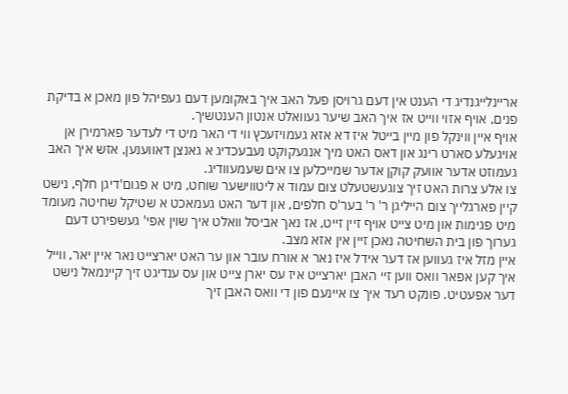אריינלייגנדיג די הענט אין דעם גרויסן פעל האב איך באקומען דעם געפיהל פון מאכן א בדיקת פנים, אויף אזוי ווייט אז איך האב שיער געוואלט אנטון הענטשיך.
אויף איין ווינקל פון מיין בייטל איז דא אזא געמויזעכץ ווי די האר מיט די לעדער פארמירן אן אויגעלע סארט רינג און דאס האט מיך אנגעקוקט נעבעכדיג א גאנצן דאווענען, אזש איך האב געמוזט אדער אוועק קוקן אדער שמייכלען צו אים שעמעוודיג.
צו אלע צרות האט זיך צוגעשטעלט צום עמוד א ליטווישער שוחט, מיט א פגום'דיגן חלף, נישט קיין פארגלייך צום הייליגן ר' ר' בער'ס חלפים, און דער האט געמאכט א שטיקל שחיטה מעומד מיט פגימות און מיט צייט אויף זיין זייט, אז נאך אביסל וואלט איך שוין אפי' געשפירט דעם גערוך פון בית השחיטה נאכן זיין אין אזא מצב.
איין מזל איז געווען אז דער אידל איז נאר א אורח עובר און ער האט יארצייט נאר איין יאר, ווייל איך קען אפאר וואס ווען זיי האבן יארצייט איז עס יארן צייט און עס ענדיגט זיך קיינמאל נישט דער אפעטיט. פונקט רעד איך צו איינעם פון די וואס האבן זיך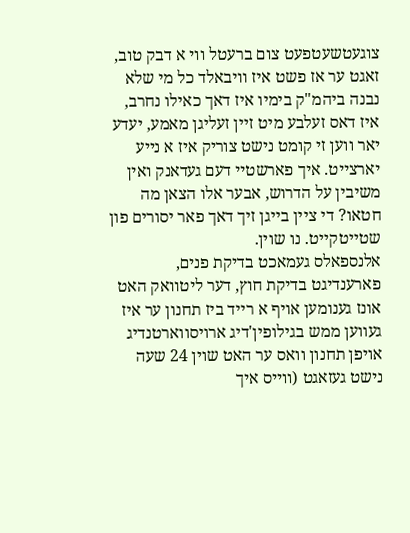צוגעטשעטפעט צום ברעטל ווי א דבק טוב, זאגט ער אז פשט איז וויבאלד כל מי שלא נבנה ביהמ"ק בימיו איז דאך כאילו נחרב, איז דאס זעלבע מיט זיין זעליגן מאמע, יעדע יאר ווען זי קומט נישט צוריק איז א נייע יארצייט. איך פארשטיי דעם געדאנק ואין משיבין על הדרוש, אבער אלו הצאן מה חטאו? די ציין בייגן זיך דאך פאר יסורים פון שטייטקייט. נו שוין.
אלנספאלס געמאכט בדיקת פנים, פארענדיגט בדיקת חוץ, דער ליטוואק האט אונז גענומען אויף א רייד ביז תחנון ער איז געווען ממש בגילופין'דיג ארויסווארטנדיג אויפן תחנון וואס ער האט שוין 24 שעה נישט געזאגט (ווייס איך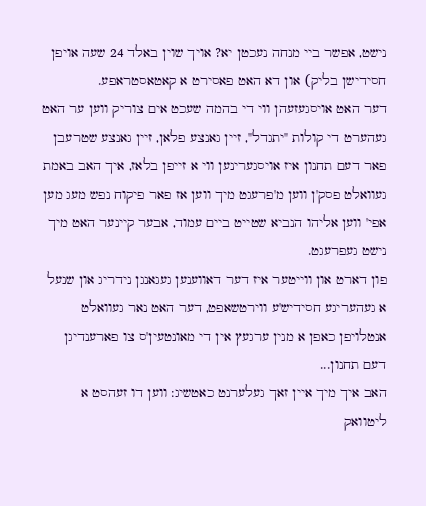נישט, אפשר ביי מנחה נעכטן יא? אויך שוין באלד 24 שעה אויפן חסידישן בליק) און דא האט פאסירט א קאטאסטראפע.
דער האט אויסגעזעהן ווי די בהמה שעכט אים צוריק ווען ער האט געהערט די קולות "יתגדל", זיין גאנצע פלאן, זיין גאנצע שטרעבן פאר דעם תחנון איז אויסגערינען ווי א זייפן בלאז, איך האב באמת געוואלט פסק'ן ווען מ'פרעגט מיך ווען אז פאר פיקוח נפש מעג מען אפי' ווען אליהו הנביא שטייט ביים עמוד, אבער קיינער האט מיך נישט געפרעגט.
פון דארט און ווייטער איז דער דאווענען געגאנגן נידריג און שנעל א געהעריגע חסידיש'ע ווירטשאפט, דער האט נאר געוואלט אנטלויפן כאפן א מנין ערגעץ אין די מאונטעין'ס צו פארענדיגן דעם תחנון...
האב איך מיך איין זאך געלערנט כאטשיג: ווען דו זעהסט א ליטוואק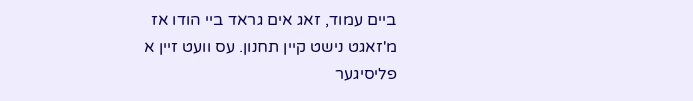ביים עמוד, זאג אים גראד ביי הודו אז מ'זאגט נישט קיין תחנון. עס וועט זיין א פליסיגער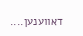דאווענען....